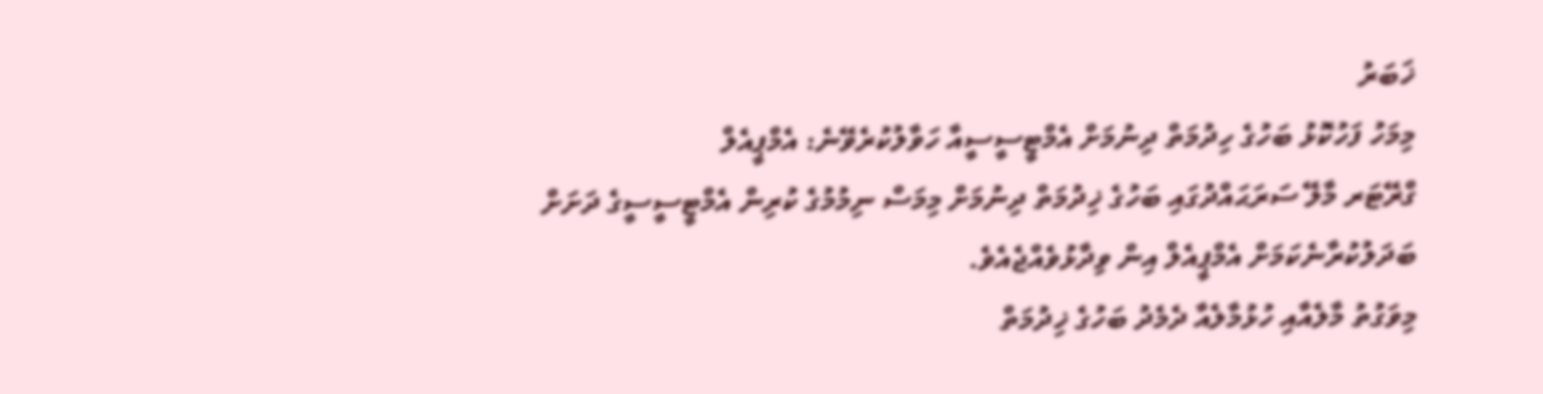ޚަބަރު
މިމަހު ފަހުކޮޅު ބަހުގެ ހިދުމަތް ދިނުމަށް އެމްޓީސީސީއާ ހަވާލުކުރެވޭނެ: އެމްޕީއެލް
ގްރޭޓަރ މާލޭ ސަރަޙައްދުގައި ބަހުގެ ޚިދުމަތް ދިނުމަށް މިމަސް ނިމުމުގެ ކުރިން އެމްޓީސީސީގެ ދަށަށް ބަދަލުކުރާނެކަމަށް އެމްޕީއެލް އިން ވިދާޅުވެއްޖެއެވެ.
މިވަގުތު މާލެއާއި ހުޅުމާލެއާ ދެމެދު ބަހުގެ ޚިދުމަތް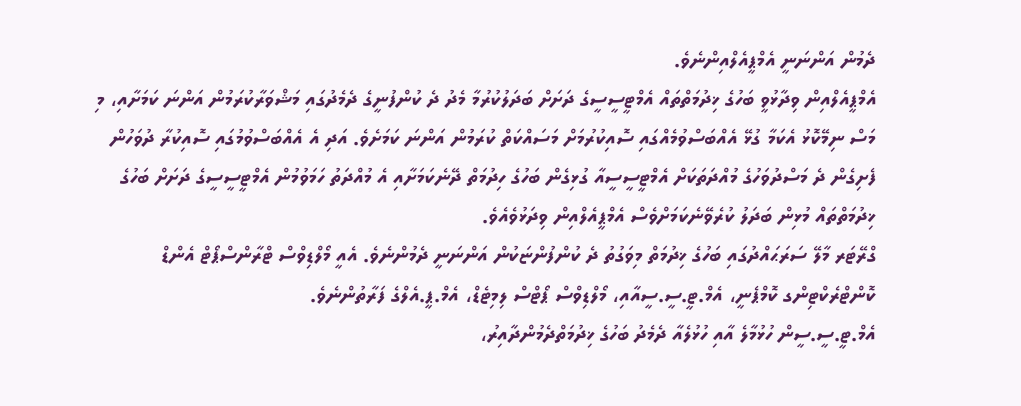ދެމުން އަންނަނީ އެމްޕީއެލްއިންނެވެ.
އެމްޕީއެލްއިން ވިދާޅުވީ ބަހުގެ ޚިދުމަތްތައް އެމްޓީސީސީގެ ދަށަށް ބަދަލުކުރުމާ މެދު ދެ ކުންފުނީގެ ދެމެދުގައި މަޝްވަރާކުރަމުން އަންނަ ކަމަށާއި، މި މަސް ނިމޭކޮޅު އެކަމާ ގުޅޭ އެއްބަސްވުމެއްގައި ސޮއިކުރުމަށް މަސައްކަތް ކުރަމުން އަންނަ ކަމަށެވެ. އަދި އެ އެއްބަސްވުމުގައި ސޮއިކުރާ ދުވަހުން ފެށިގެން ދެ މަސްދުވަހުގެ މުއްދަތަކަށް އެމްޓީސީސީއާ ގުޅިގެން ބަހުގެ ހިދުމަތް ދޭނެކަމަށާއި އެ މުއްދަތު ހަމަވުމުން އެމްޓީސީސީގެ ދަށަށް ބަހުގެ ޚިދުމަތްތައް މުޅިން ބަދަލު ކުރެވޭނެކަމަށްވެސް އެމްޕީއެލްއިން ވިދަޅުވެއެވެ.
ގްރޭޓަރ މާލޭ ސަރަޙައްދުގައި ބަހުގެ ޚިދުމަތް މިވަގުތު ދެ ކުންފުންޏަކުން އަންނަނީ ދެމުންނެވެ. އެއީ މޯލްޑިވްސް ޓްރާންސްޕޯޓް އެންޑް ކޮންޓްރެކްޓިންގ ކޮމްޕެނީ، އެމް.ޓީ.ސީ.ސީއާއި، މޯލްޑިވްސް ޕޯޓްސް ލިމިޓެޑް، އެމް.ޕީ.އެލްގެ ފަރާތުންނެވެ.
އެމް.ޓީ.ސީ.ސީން ހުޅުމާލެ އާއި ހުޅުލެއާ ދެމެދު ބަހުގެ ޚިދުމަތްދެމުންދާއިރު،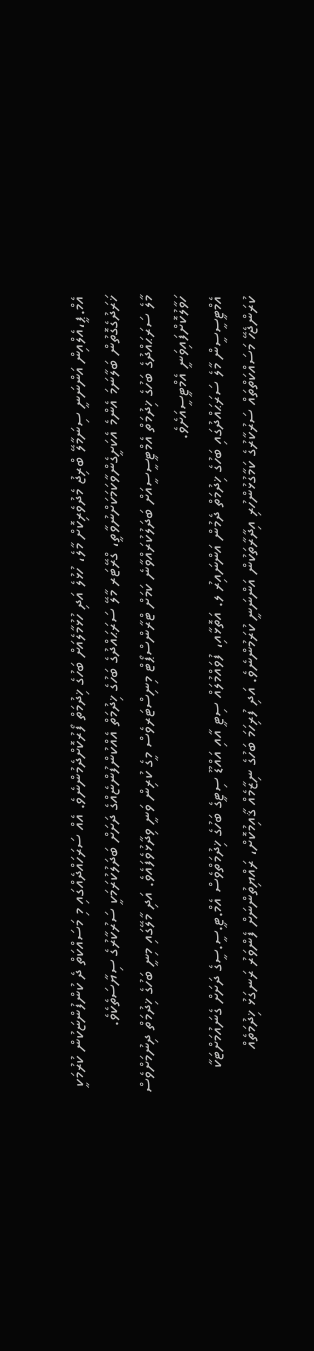އެމް.ޕީ،އެލްއިން އަންނަނީ ސިނަމާލޭ ބްރިޖު މެދުވެރިކޮށް މާލެ، ހުޅުލެ އަދި ހުޅުމާލެއަށް ބަހުގެ ޚިދުމަތް ފޯރުކޮށްދެމުންނެވެ. އެއް ސަރަހައްދެއްގައި މި މަސައްކަތް ދެ ކުންފުންޏަކުން ކުރުމަކީ ޚަރަދުގެގޮތުން ބަލާނަމަ އެންމެ އެކަށީގެންވާކަމަކަށްނުވާތީ، ގްރޭޓަރ މާލޭ ސަރަޙައްދުގެ ބަހުގެ ޚިދުމަތް އެއްކުންފުންޏެއްގެ ދަށަށް ބަދަލުކުރަމަކީ ސަރުކާރުގެ ސިޔާސަތެކެވެ.
މާލެ ސަރަޙައްދުގެ ބަހުގެ ޚިދުމަތް އެމްޓީސީސީއަށް ބަދަލުކުރައްވާނެ ކަމަށް ޓްރާންސްޕޯޓް މިނިސްޓަރވެސް މީގެ ކުރިން ވަނީ ވިދާޅުވެފައެވެ. އަދި މާލޭގައި މިނީ ބަހުގެ ޚިދުމަތް ދިނުމަށްވެސް ހަވާލުކޮށްފައިވަނީ އެމްޓީސީއަށެވެ.
އެމްޓީސީސީން މާލެ ސަރަޙައްދުގައި ބަހުގެ ޚިދުމަތް ދެމުން އަންނައިރު ލ. އަތޮޅާއި، ފުވައްމުލައް ސިޓީ އާއި އައްޑޫ ސިޓީގެ ބަހުގެ ޚިދުމަތްވެސް އެމް.ޓީ.ސީ.ސީގެ ދަށަށް ގެނައުމަށްޓަކާ ކުރަންޖެހޭ މަސައްކަތްތައް ސަރުކާރުގެ ކަމާގުޅުންހުރި އިދާރާތަކުން އަންނަނީ ކުރަމުންނެވެ. އަދި ފުރިހަމަ ބަހުގެ ނިޒާމެއް ޤާއިމުކޮށް، ރައްޔިތުންނަށް ފެންވަރު ރަނގަޅު ޚިދުމަތެއް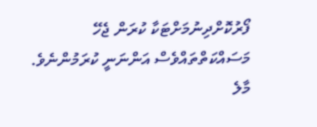ފޯރުކޮށްދިނުމަށްޓަކާ ކުރަން ޖެހޭ މަސައްކަތްތައްވެސް އަންނަނީ ކުރަމުންނެވެ.
މާލެ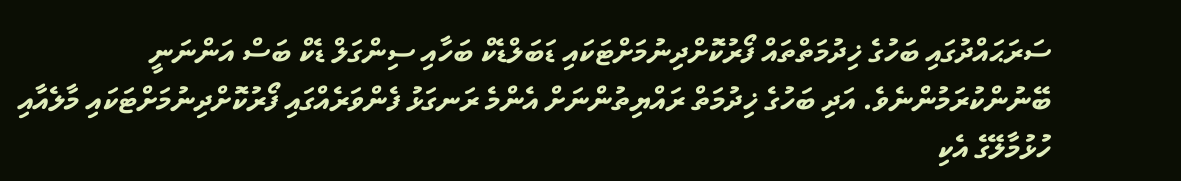ސަރަޙައްދުގައި ބަހުގެ ޚިދުމަތްތައް ފޯރުކޮށްދިނުމަށްޓަކައި ޑަބަލްޑެކް ބަހާއި ސިންގަލް ޑެކް ބަސް އަންނަނީ ބޭނުންކުރަމުންނެވެ. އަދި ބަހުގެ ޚިދުމަތް ރައްޔިތުންނަށް އެންމެ ރަނގަޅު ފެންވަރެއްގައި ފޯރުކޮށްދިނުމަށްޓަކައި މާލެއާއި ހުޅުމާލޭގެ އެކި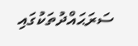ސަރަޙައްދުތަކުގައި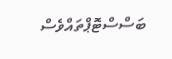ބަސްސްޓޮޕްތައްވެސް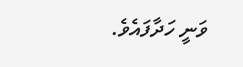ވަނީ ހަދާފައެވެ.